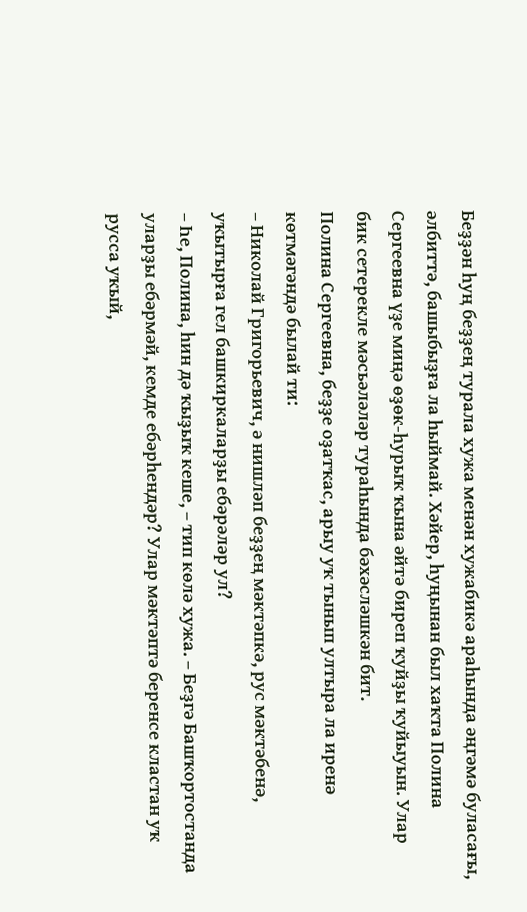Беҙҙән һуң беҙҙең турала хужа менән хужабикә араһында әңгәмә буласағы, әлбиттә, башыбыҙға ла һыймай. Хәйер, һуңынан был хаҡта Полина Сергеевна үҙе миңә өҙөк-һурыҡ ҡына әйтә биреп ҡуйҙы ҡуйыуын. Улар бик сетерекле мәсьәләләр тураһында бәхәсләшкән бит.
Полина Сергеевна, беҙҙе оҙатҡас, арыу уҡ тынып ултыра ла иренә көтмәгәндә былай ти:
– Николай Григорьевич, ә нишләп беҙҙең мәктәпкә, рус мәктәбенә, уҡытырға гел башкиркаларҙы ебәрәләр ул?
– Һе, Полина, һин дә ҡыҙыҡ кеше, – тип көлә хужа. – Беҙгә Башҡортостанда уларҙы ебәрмәй, кемде ебәрһендәр? Улар мәктәптә беренсе кластан уҡ русса уҡый,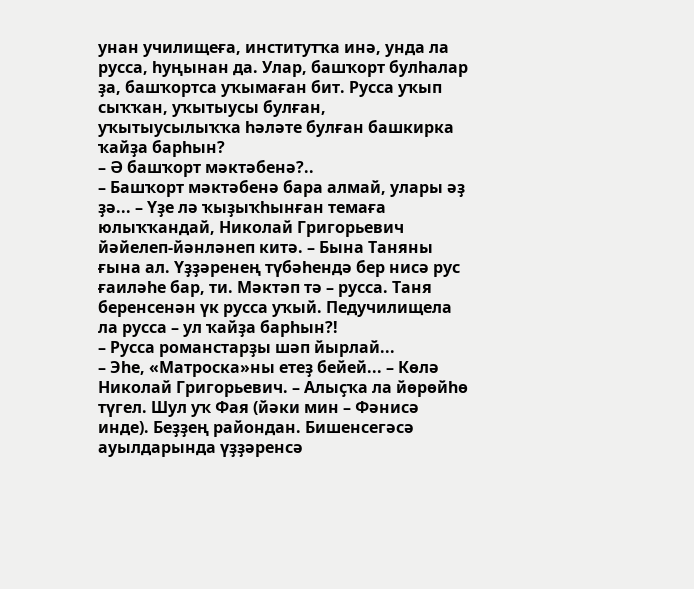унан училищеға, институтҡа инә, унда ла русса, һуңынан да. Улар, башҡорт булһалар ҙа, башҡортса уҡымаған бит. Русса уҡып сыҡҡан, уҡытыусы булған, уҡытыусылыҡҡа һәләте булған башкирка ҡайҙа барһын?
– Ә башҡорт мәктәбенә?..
– Башҡорт мәктәбенә бара алмай, улары әҙ ҙә... – Үҙе лә ҡыҙыҡһынған темаға юлыҡҡандай, Николай Григорьевич йәйелеп-йәнләнеп китә. – Бына Таняны ғына ал. Үҙҙәренең түбәһендә бер нисә рус ғаиләһе бар, ти. Мәктәп тә – русса. Таня беренсенән үк русса уҡый. Педучилищела ла русса – ул ҡайҙа барһын?!
– Русса романстарҙы шәп йырлай...
– Эһе, «Матроска»ны етеҙ бейей... – Көлә Николай Григорьевич. – Алыҫҡа ла йөрөйһө түгел. Шул уҡ Фая (йәки мин – Фәнисә инде). Беҙҙең райондан. Бишенсегәсә ауылдарында үҙҙәренсә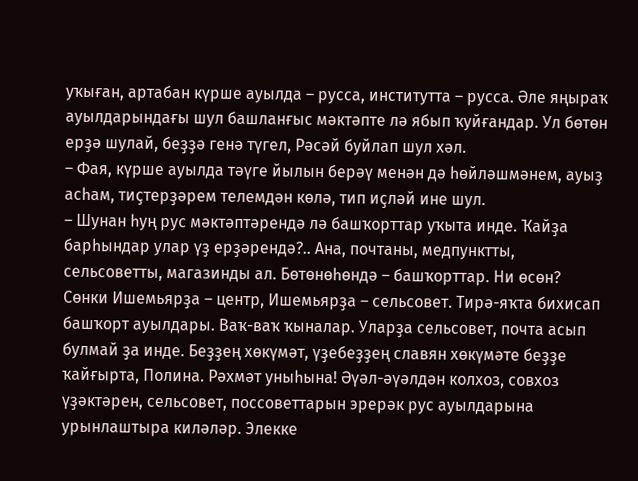уҡыған, артабан күрше ауылда – русса, институтта – русса. Әле яңыраҡ ауылдарындағы шул башланғыс мәктәпте лә ябып ҡуйғандар. Ул бөтөн ерҙә шулай, беҙҙә генә түгел, Рәсәй буйлап шул хәл.
– Фая, күрше ауылда тәүге йылын берәү менән дә һөйләшмәнем, ауыҙ асһам, тиҫтерҙәрем телемдән көлә, тип иҫләй ине шул.
– Шунан һуң рус мәктәптәрендә лә башҡорттар уҡыта инде. Ҡайҙа барһындар улар үҙ ерҙәрендә?.. Ана, почтаны, медпунктты, сельсоветты, магазинды ал. Бөтөнөһөндә – башҡорттар. Ни өсөн? Сөнки Ишемьярҙа – центр, Ишемьярҙа – сельсовет. Тирә-яҡта бихисап башҡорт ауылдары. Ваҡ-ваҡ ҡыналар. Уларҙа сельсовет, почта асып булмай ҙа инде. Беҙҙең хөкүмәт, үҙебеҙҙең славян хөкүмәте беҙҙе ҡайғырта, Полина. Рәхмәт уныһына! Әүәл-әүәлдән колхоз, совхоз үҙәктәрен, сельсовет, поссоветтарын эрерәк рус ауылдарына урынлаштыра киләләр. Элекке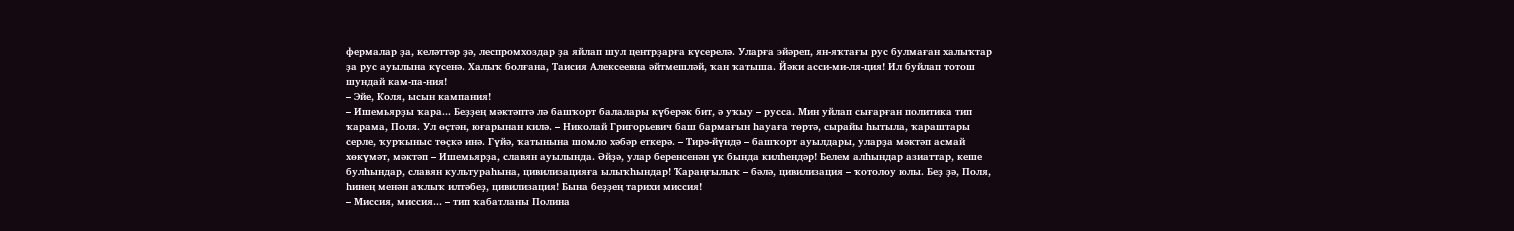фермалар ҙа, келәттәр ҙә, леспромхоздар ҙа яйлап шул центрҙарға күсерелә. Уларға эйәреп, ян-яҡтағы рус булмаған халыҡтар ҙа рус ауылына күсенә. Халыҡ болғана, Таисия Алексеевна әйтмешләй, ҡан ҡатыша. Йәки асси-ми-ля-ция! Ил буйлап тотош шундай кам-па-ния!
– Эйе, Коля, ысын кампания!
– Ишемьярҙы ҡара... Беҙҙең мәктәптә лә башҡорт балалары күберәк бит, ә уҡыу – русса. Мин уйлап сығарған политика тип ҡарама, Поля. Ул өҫтән, юғарынан килә. – Николай Григорьевич баш бармағын һауаға төртә, сырайы һытыла, ҡараштары серле, ҡурҡыныс төҫкә инә. Гүйә, ҡатынына шомло хәбәр еткерә. – Тирә-йүндә – башҡорт ауылдары, уларҙа мәктәп асмай хөкүмәт, мәктәп – Ишемьярҙа, славян ауылында. Әйҙә, улар беренсенән үк бында килһендәр! Белем алһындар азиаттар, кеше булһындар, славян культураһына, цивилизацияға ылыҡһындар! Ҡараңғылыҡ – бәлә, цивилизация – ҡотолоу юлы. Беҙ ҙә, Поля, һинең менән аҡлыҡ илтәбеҙ, цивилизация! Бына беҙҙең тарихи миссия!
– Миссия, миссия... – тип ҡабатланы Полина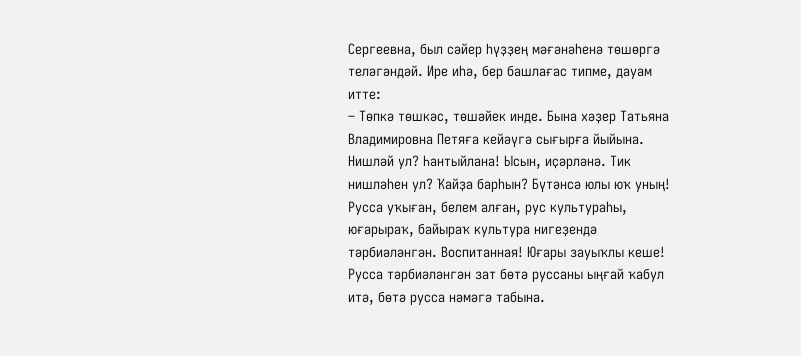Сергеевна, был сәйер һүҙҙең мәғәнәһенә төшөргә теләгәндәй. Ире иһә, бер башлағас типме, дауам итте:
– Төпкә төшкәс, төшәйек инде. Бына хәҙер Татьяна Владимировна Петяға кейәүгә сығырға йыйына. Нишләй ул? Һантыйлана! Ысын, иҫәрләнә. Тик нишләһен ул? Ҡайҙа барһын? Бүтәнсә юлы юҡ уның! Русса уҡыған, белем алған, рус культураһы, юғарыраҡ, байыраҡ культура нигеҙендә тәрбиәләнгән. Воспитанная! Юғары зауыҡлы кеше! Русса тәрбиәләнгән зат бөтә руссаны ыңғай ҡабул итә, бөтә русса нәмәгә табына.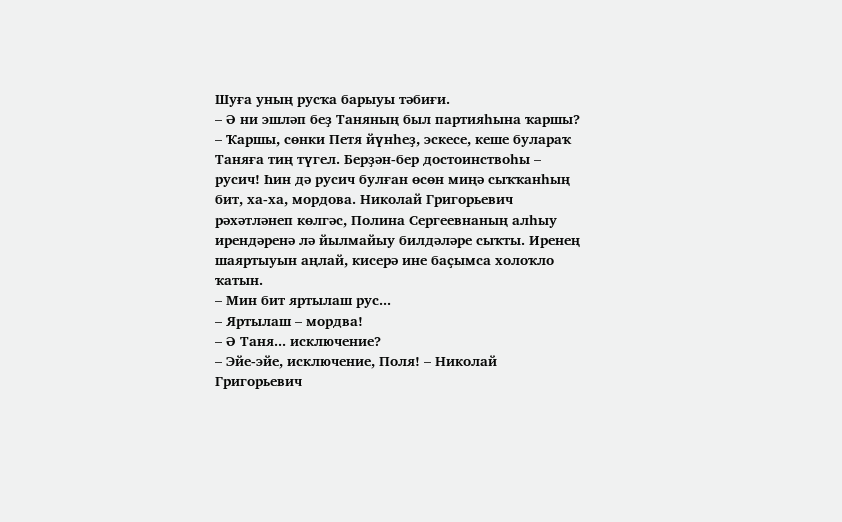Шуға уның русҡа барыуы тәбиғи.
– Ә ни эшләп беҙ Таняның был партияһына ҡаршы?
– Ҡаршы, сөнки Петя йүнһеҙ, эскесе, кеше булараҡ Таняға тиң түгел. Берҙән-бер достоинствоһы – русич! Һин дә русич булған өсөн миңә сыҡҡанһың бит, ха-ха, мордова. Николай Григорьевич рәхәтләнеп көлгәс, Полина Сергеевнаның алһыу ирендәренә лә йылмайыу билдәләре сыҡты. Иренең шаяртыуын аңлай, кисерә ине баҫымса холоҡло ҡатын.
– Мин бит яртылаш рус...
– Яртылаш – мордва!
– Ә Таня... исключение?
– Эйе-эйе, исключение, Поля! – Николай Григорьевич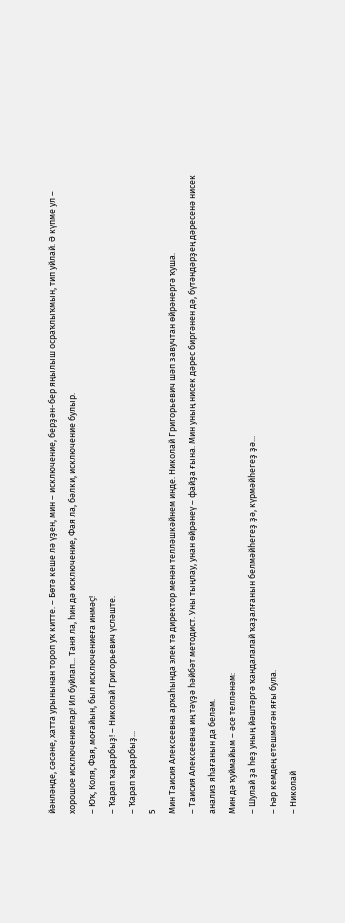йәнләнде, сәсәне, хатта урынынан тороп уҡ китте. – Бөтә кеше лә үҙен, мин – исключение, берҙән-бер яңылыш осраҡлыҡмын, тип уйлай. Ә күпме ул – хорошое исключениелар! Ил буйлап... Таня ла, һин дә исключение, Фая ла, бәлки, исключение булыр.
– Юҡ, Коля, Фая, моғайын, был исключениеға инмәҫ!
– Ҡарап ҡарарбыҙ! – Николай Григорьевич үсләште.
– Ҡарап ҡарарбыҙ...
5
Мин Таисия Алексеевна арҡаһында элек тә директор менән телләшкәйнем инде. Николай Григорьевич шәп завучтан өйрәнергә ҡуша.
– Таисия Алексеевна иң тәүҙә һәйбәт методист. Уны тыңлау, унан өйрәнеү – файҙа ғына. Мин уның нисек дәрес биргәнен дә, бүтәндәрҙең дәресенә нисек анализ яһағанын да беләм.
Мин дә ҡуймайым – әсе телләнәм:
– Шулай ҙа һеҙ уның йәштәргә ҡандалалай ҡаҙалғанын белмәйһегеҙ ҙә, күрмәйһегеҙ ҙә...
– Һәр кемдең етешмәгән яғы була.
– Николай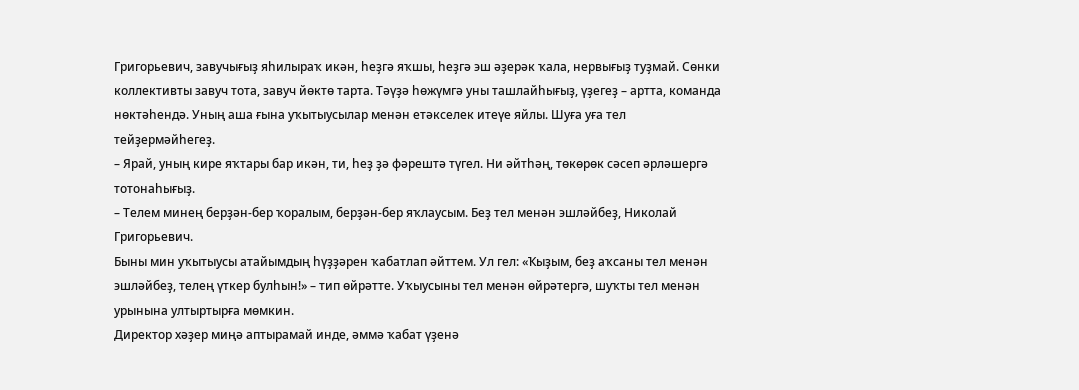Григорьевич, завучығыҙ яһилыраҡ икән, һеҙгә яҡшы, һеҙгә эш әҙерәк ҡала, нервығыҙ туҙмай. Сөнки коллективты завуч тота, завуч йөктө тарта. Тәүҙә һөжүмгә уны ташлайһығыҙ, үҙегеҙ – артта, команда нөктәһендә. Уның аша ғына уҡытыусылар менән етәкселек итеүе яйлы. Шуға уға тел тейҙермәйһегеҙ.
– Ярай, уның кире яҡтары бар икән, ти, һеҙ ҙә фәрештә түгел. Ни әйтһәң, төкөрөк сәсеп әрләшергә тотонаһығыҙ.
– Телем минең берҙән-бер ҡоралым, берҙән-бер яҡлаусым. Беҙ тел менән эшләйбеҙ, Николай Григорьевич.
Быны мин уҡытыусы атайымдың һүҙҙәрен ҡабатлап әйттем. Ул гел: «Ҡыҙым, беҙ аҡсаны тел менән эшләйбеҙ, телең үткер булһын!» – тип өйрәтте. Уҡыусыны тел менән өйрәтергә, шуҡты тел менән урынына ултыртырға мөмкин.
Директор хәҙер миңә аптырамай инде, әммә ҡабат үҙенә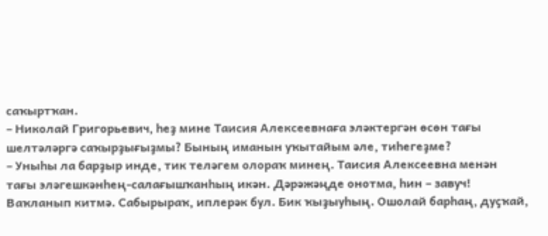саҡыртҡан.
– Николай Григорьевич, һеҙ мине Таисия Алексеевнаға эләктергән өсөн тағы шелтәләргә саҡырҙығыҙмы? Бының иманын уҡытайым әле, тиһегеҙме?
– Уныһы ла барҙыр инде, тик теләгем олораҡ минең. Таисия Алексеевна менән тағы эләгешкәнһең-салағышҡанһың икән. Дәрәжәңде онотма, һин – завуч! Ваҡланып китмә. Сабырыраҡ, иплерәк бул. Бик ҡыҙыуһың. Ошолай барһаң, дуҫҡай,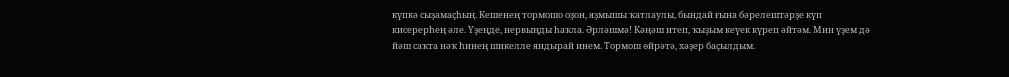күпкә сыҙамаҫһың. Кешенең тормошо оҙон, яҙмышы ҡатлаулы, бындай ғына бәрелештәрҙе күп кисерерһең әле. Үҙеңде, нервыңды һаҡла. Әрләшмә! Кәңәш итеп, ҡыҙым кеүек күреп әйтәм. Мин үҙем дә йәш саҡта нәҡ һинең шикелле яндырай инем. Тормош өйрәтә, хәҙер баҫылдым.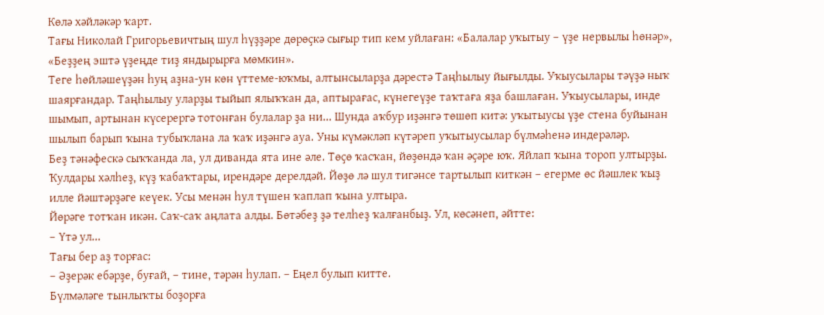Көлә хәйләкәр ҡарт.
Тағы Николай Григорьевичтың шул һүҙҙәре дөрөҫкә сығыр тип кем уйлаған: «Балалар уҡытыу – үҙе нервылы һөнәр», «Беҙҙең эштә үҙеңде тиҙ яндырырға мөмкин».
Теге һөйләшеүҙән һуң аҙна-ун көн үттеме-юҡмы, алтынсыларҙа дәрестә Таңһылыу йығылды. Уҡыусылары тәүҙә ныҡ шаярғандар. Таңһылыу уларҙы тыйып ялыҡҡан да, аптырағас, күнегеүҙе таҡтаға яҙа башлаған. Уҡыусылары, инде шымып, артынан күсерергә тотонған булалар ҙа ни... Шунда аҡбур иҙәнгә төшөп китә: уҡытыусы үҙе стена буйынан шылып барып ҡына тубыҡлана ла ҡаҡ иҙәнгә ауа. Уны күмәкләп күтәреп уҡытыусылар бүлмәһенә индерәләр.
Беҙ тәнәфескә сыҡҡанда ла, ул диванда ята ине әле. Төҫө ҡасҡан, йөҙөндә ҡан әҫәре юҡ. Яйлап ҡына тороп ултырҙы. Ҡулдары хәлһеҙ, күҙ ҡабаҡтары, ирендәре дерелдәй. Йөҙө лә шул тигәнсе тартылып киткән – егерме өс йәшлек ҡыҙ илле йәштәрҙәге кеүек. Усы менән һул түшен ҡаплап ҡына ултыра.
Йөрәге тотҡан икән. Саҡ-саҡ аңлата алды. Бөтәбеҙ ҙә телһеҙ ҡалғанбыҙ. Ул, көсәнеп, әйтте:
– Үтә ул...
Тағы бер аҙ торғас:
– Әҙерәк ебәрҙе, буғай, – тине, тәрән һулап. – Еңел булып китте.
Бүлмәләге тынлыҡты боҙорға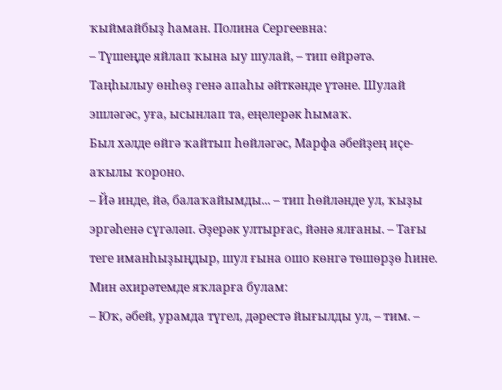ҡыймайбыҙ һаман. Полина Сергеевна:
– Түшеңде яйлап ҡына ыу шулай, – тип өйрәтә. Таңһылыу өнһөҙ генә апаһы әйткәнде үтәне. Шулай эшләгәс, уға, ысынлап та, еңелерәк һымаҡ.
Был хәлде өйгә ҡайтып һөйләгәс, Марфа әбейҙең иҫе-аҡылы ҡороно.
– Йә инде, йә, балаҡайымды... – тип һөйләнде ул, ҡыҙы эргәһенә сүгәләп. Әҙерәк ултырғас, йәнә ялғаны. – Тағы теге иманһыҙыңдыр, шул ғына ошо көнгә төшөрҙө һине.
Мин әхирәтемде яҡларға булам:
– Юҡ, әбей, урамда түгел, дәрестә йығылды ул, – тим. –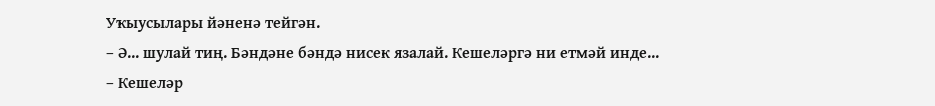Уҡыусылары йәненә тейгән.
– Ә... шулай тиң. Бәндәне бәндә нисек язалай. Кешеләргә ни етмәй инде...
– Кешеләр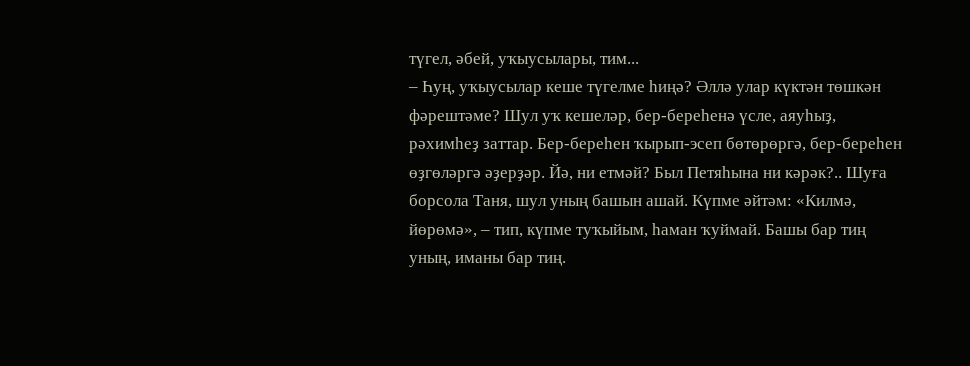түгел, әбей, уҡыусылары, тим...
– Һуң, уҡыусылар кеше түгелме һиңә? Әллә улар күктән төшкән фәрештәме? Шул уҡ кешеләр, бер-береһенә үсле, аяуһыҙ, рәхимһеҙ заттар. Бер-береһен ҡырып-эсеп бөтөрөргә, бер-береһен өҙгөләргә әҙерҙәр. Йә, ни етмәй? Был Петяһына ни кәрәк?.. Шуға борсола Таня, шул уның башын ашай. Күпме әйтәм: «Килмә, йөрөмә», – тип, күпме туҡыйым, һаман ҡуймай. Башы бар тиң уның, иманы бар тиң.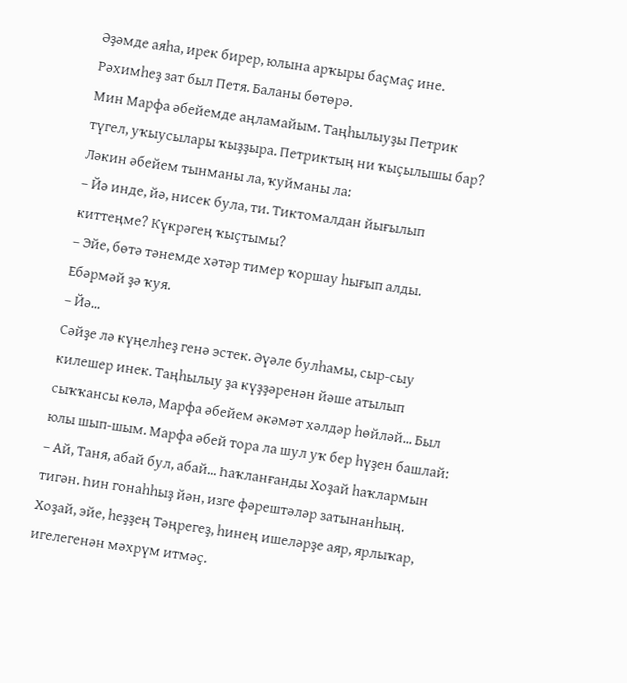Әҙәмде аяһа, ирек бирер, юлына арҡыры баҫмаҫ ине. Рәхимһеҙ зат был Петя. Баланы бөтөрә.
Мин Марфа әбейемде аңламайым. Таңһылыуҙы Петрик түгел, уҡыусылары ҡыҙҙыра. Петриктың ни ҡыҫылышы бар?
Ләкин әбейем тынманы ла, ҡуйманы ла:
– Йә инде, йә, нисек була, ти. Тиктомалдан йығылып киттеңме? Күкрәгең ҡыҫтымы?
– Эйе, бөтә тәнемде хәтәр тимер ҡоршау һығып алды. Ебәрмәй ҙә ҡуя.
– Йә...
Сәйҙе лә күңелһеҙ генә эстек. Әүәле булһамы, сыр-сыу килешер инек. Таңһылыу ҙа күҙҙәренән йәше атылып сыҡҡансы көлә, Марфа әбейем әкәмәт хәлдәр һөйләй... Был юлы шып-шым. Марфа әбей тора ла шул уҡ бер һүҙен башлай:
– Ай, Таня, абай бул, абай... Һаҡланғанды Хоҙай һаҡлармын тигән. Һин гонаһһыҙ йән, изге фәрештәләр затынанһың. Хоҙай, эйе, һеҙҙең Тәңрегеҙ, һинең ишеләрҙе аяр, ярлыҡар, игелегенән мәхрүм итмәҫ.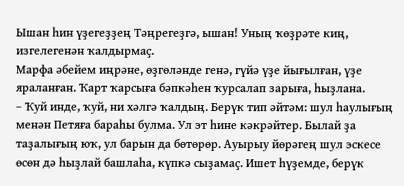Ышан һин үҙегеҙҙең Тәңрегеҙгә, ышан! Уның ҡөҙрәте киң, изгелегенән ҡалдырмаҫ.
Марфа әбейем иңрәне, өҙгөләнде генә, гүйә үҙе йығылған, үҙе яраланған. Ҡарт ҡарсыға бәпкәһен ҡурсалап зарыға, һыҙлана.
– Ҡуй инде, ҡуй, ни хәлгә ҡалдың. Берүк тип әйтәм: шул һаулығың менән Петяға бараһы булма. Ул эт һине кәкрәйтер. Былай ҙа таҙалығың юҡ, ул барын да бөтөрөр. Ауырыу йөрәгең шул эскесе өсөн дә һыҙлай башлаһа, күпкә сыҙамаҫ. Ишет һүҙемде, берүк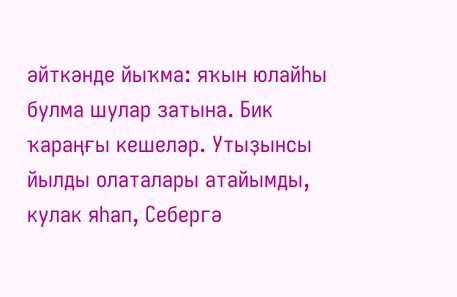әйткәнде йыҡма: яҡын юлайһы булма шулар затына. Бик ҡараңғы кешеләр. Утыҙынсы йылды олаталары атайымды, кулак яһап, Себергә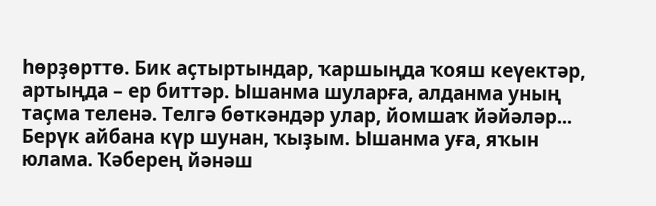һөрҙөрттө. Бик аҫтыртындар, ҡаршыңда ҡояш кеүектәр, артыңда – ер биттәр. Ышанма шуларға, алданма уның таҫма теленә. Телгә бөткәндәр улар, йомшаҡ йәйәләр... Берүк айбана күр шунан, ҡыҙым. Ышанма уға, яҡын юлама. Ҡәберең йәнәш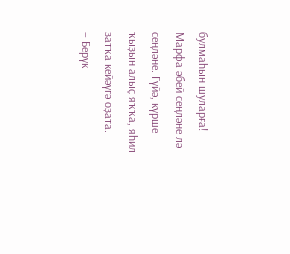булмаһын шуларға!
Марфа әбей сеңләне лә сеңләне. Гүйә, күрше ҡыҙын алыҫ яҡҡа, яһил затҡа кейәүгә оҙата.
– Берүк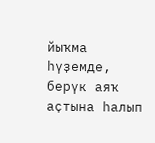йыҡма һүҙемде, берүк аяҡ аҫтына һалып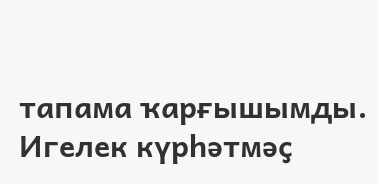тапама ҡарғышымды. Игелек күрһәтмәҫ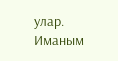улар. Иманым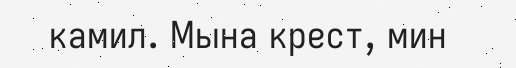камил. Мына крест, мин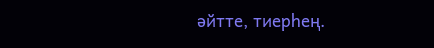әйтте, тиерһең.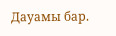Дауамы бар.